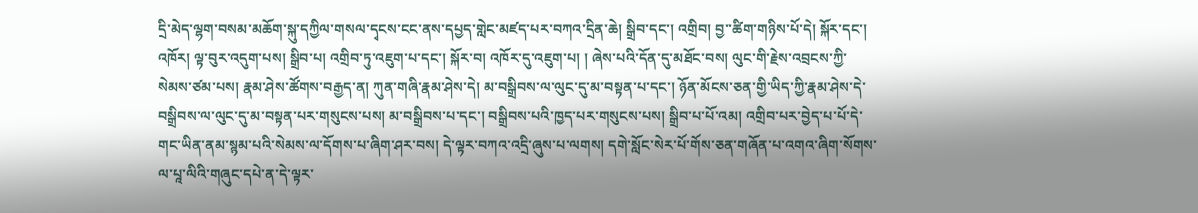དྲི་མེད་ལྷག་བསམ་མཆོག་སྐུ་དཀྱིལ་གསལ་དྭངས་ངང་ནས་དཔྱད་གླེང་མཛད་པར་བཀའ་དྲིན་ཆེ། སྒྲིབ་དང་། འགྲིབ། བྱ་་ཚིག་གཉིས་པོ་དེ། སྐོར་དང་། འཁོར། ལྟ་བུར་འདུག་པས། སྒྲིབ་པ། འགྲིབ་ཏུ་འཇུག་པ་དང་། སྐོར་བ། འཁོར་དུ་འཇུག་པ། ། ཞེས་པའི་དོན་དུ་མཐོང་བས། ལུང་གི་རྗེས་འབྲངས་ཀྱི་སེམས་ཙམ་པས། རྣམ་ཤེས་ཚོགས་བརྒྱད་ན། ཀུན་གཞི་རྣམ་ཤེས་དེ། མ་བསྒྲིབས་ལ་ལུང་དུ་མ་བསྟན་པ་དང་། ཉོན་མོངས་ཅན་གྱི་ཡིད་ཀྱི་རྣམ་ཤེས་དེ་བསྒྲིབས་ལ་ལུང་དུ་མ་བསྟན་པར་གསུངས་པས། མ་བསྒྲིབས་པ་དང་། བསྒྲིབས་པའི་ཁྱད་པར་གསུངས་པས། སྒྲིབ་པ་པོ་འམ། འགྲིབ་པར་བྱེད་པ་པོ་དེ་གང་ཡིན་ནམ་སྙམ་པའི་སེམས་ལ་དོགས་པ་ཞིག་ཤར་བས། དེ་ལྟར་བཀའ་འདྲི་ཞུས་པ་ལགས། དགེ་སློང་སེར་པོ་གོས་ཅན་གཞོན་པ་འགའ་ཞིག་སོགས་ལ་པཱ་ལིའི་གཞུང་དཔེ་ན་དེ་ལྟར་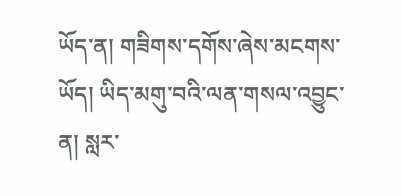ཡོད་ན། གཟིགས་དགོས་ཞེས་མངགས་ཡོད། ཡིད་མགུ་བའི་ལན་གསལ་འབྱུང་ན། སླར་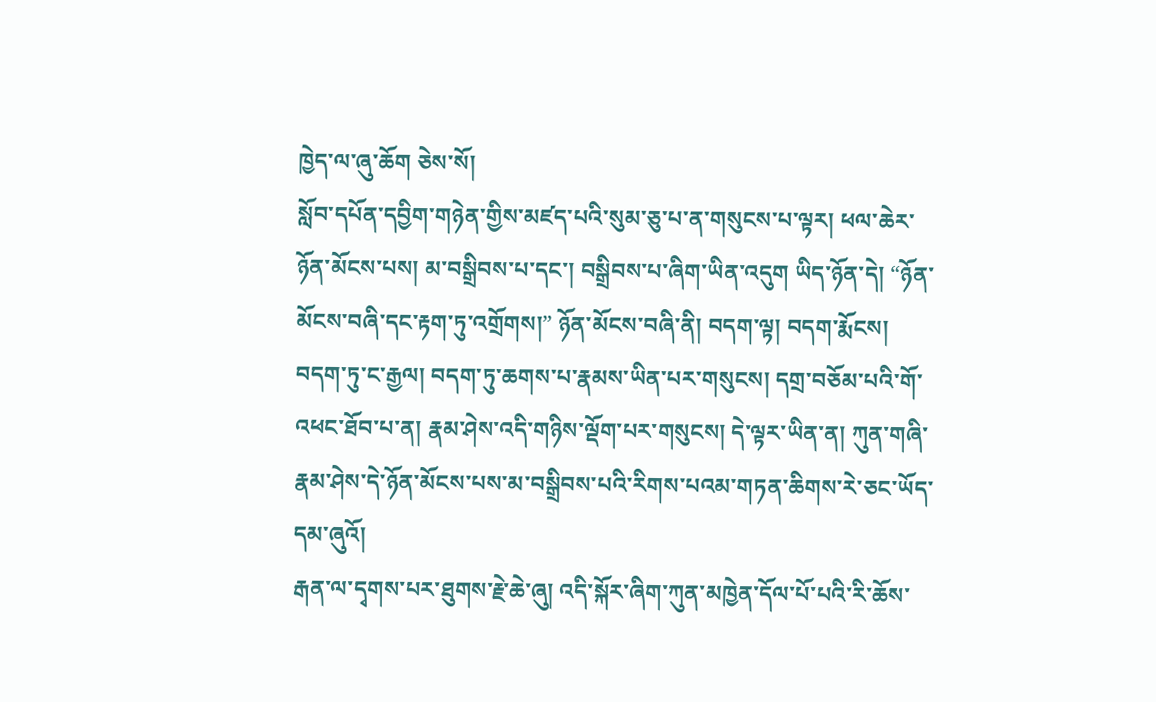ཁྱེད་ལ་ཞུ་ཆོག ཅེས་སོ།
སློབ་དཔོན་དབྱིག་གཉེན་གྱིས་མཛད་པའི་སུམ་ཅུ་པ་ན་གསུངས་པ་ལྟར། ཕལ་ཆེར་ཉོན་མོངས་པས། མ་བསྒྲིབས་པ་དང་། བསྒྲིབས་པ་ཞིག་ཡིན་འདུག ཡིད་ཉོན་དེ། “ཉོན་མོངས་བཞི་དང་རྟག་ཏུ་འགྲོགས།” ཉོན་མོངས་བཞི་ནི། བདག་ལྟ། བདག་རྨོངས། བདག་ཏུ་ང་རྒྱལ། བདག་ཏུ་ཆགས་པ་རྣམས་ཡིན་པར་གསུངས། དགྲ་བཅོམ་པའི་གོ་འཕང་ཐོབ་པ་ན། རྣམ་ཤེས་འདི་གཉིས་ལྡོག་པར་གསུངས། དེ་ལྟར་ཡིན་ན། ཀུན་གཞི་རྣམ་ཤེས་དེ་ཉོན་མོངས་པས་མ་བསྒྲིབས་པའི་རིགས་པའམ་གཏན་ཆིགས་རེ་ཅང་ཡོད་དམ་ཞུའོ།
རྒན་ལ་དྭགས་པར་ཐུགས་རྗེ་ཆེ་ཞུ། འདི་སྐོར་ཞིག་ཀུན་མཁྱེན་དོལ་པོ་པའི་རི་ཆོས་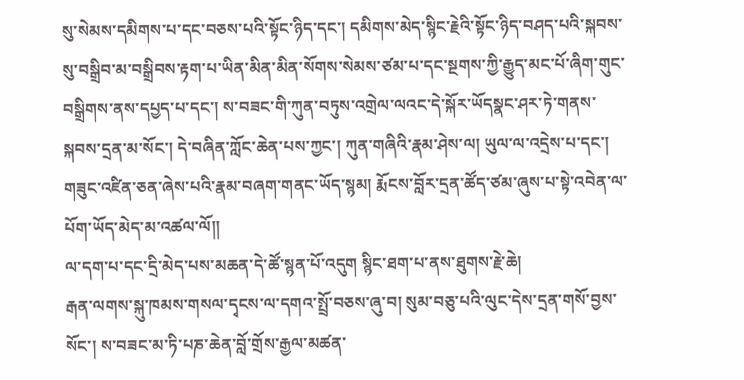སུ་སེམས་དམིགས་པ་དང་བཅས་པའི་སྟོང་ཉིད་དང་། དམིགས་མེད་སྙིང་རྗེའི་སྟོང་ཉིད་བཤད་པའི་སྐབས་སུ་བསྒྲིབ་མ་བསྒྲིབས་རྟག་པ་ཡིན་མིན་མིན་སོགས་སེམས་ཙམ་པ་དང་སྔགས་ཀྱི་རྒྱུད་མང་པོ་ཞིག་གུང་བསྒྲིགས་ནས་དཔྱད་པ་དང་། ས་བཟང་གི་ཀུན་བཏུས་འགྲེལ་ལའང་དེ་སྐོར་ཡོདསྣང་ཤར་ཏེ་གནས་སྐབས་དྲན་མ་སོང་། དེ་བཞིན་ཀློང་ཆེན་པས་ཀྱང་། ཀུན་གཞིའི་རྣམ་ཤེས་ལ། ཡུལ་ལ་འདྲེས་པ་དང་། གཟུང་འཛིན་ཅན་ཞེས་པའི་རྣམ་བཞག་གནང་ཡོད་སྙམ། རྨོངས་བློར་དྲན་ཚོད་ཙམ་ཞུས་པ་སྟེ་འབེན་ལ་པོག་ཡོད་མེད་མ་འཚལ་ལོ།།
ལ་དག་པ་དང་དྲི་མེད་པས་མཆན་དེ་ཚོ་སྙན་པོ་འདུག སྙིང་ཐག་པ་ནས་ཐུགས་རྗེ་ཆེ།
རྒན་ལགས་སྐུ་ཁམས་གསལ་དྭངས་ལ་དགའ་སྤྲོ་བཅས་ཞུ་བ། སུམ་བཅུ་པའི་ལུང་དེས་དྲན་གསོ་བྱས་སོང་། ས་བཟང་མ་ཏི་པཎ་ཆེན་བློ་གྲོས་རྒྱལ་མཚན་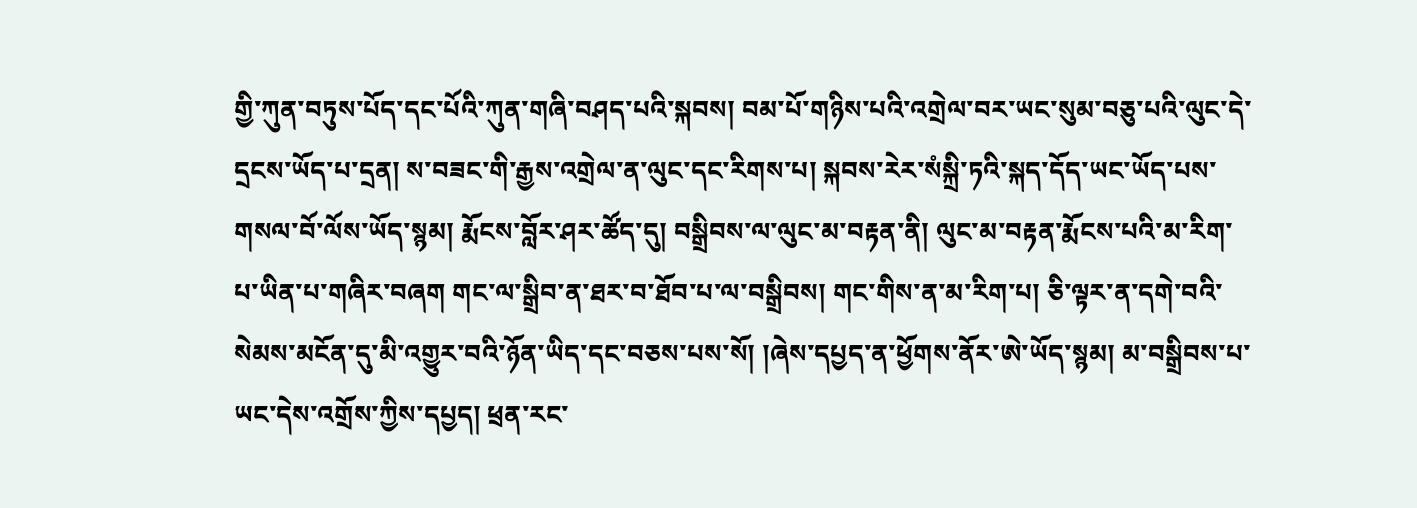གྱི་ཀུན་བཏུས་པོད་དང་པོའི་ཀུན་གཞི་བཤད་པའི་སྐབས། བམ་པོ་གཉིས་པའི་འགྲེལ་བར་ཡང་སུམ་བཅུ་པའི་ལུང་དེ་དྲངས་ཡོད་པ་དྲན། ས་བཟང་གི་རྒྱས་འགྲེལ་ན་ལུང་དང་རིགས་པ། སྐབས་རེར་སཾསྐྲི་ཏའི་སྐད་དོད་ཡང་ཡོད་པས་གསལ་བོ་ལོས་ཡོད་སྙམ། རྨོངས་བློར་ཤར་ཚོད་དུ། བསྒྲིབས་ལ་ལུང་མ་བརྟན་ནི། ལུང་མ་བརྟན་རྨོངས་པའི་མ་རིག་པ་ཡིན་པ་གཞིར་བཞག གང་ལ་སྒྲིབ་ན་ཐར་བ་ཐོབ་པ་ལ་བསྒྲིབས། གང་གིས་ན་མ་རིག་པ། ཅི་ལྟར་ན་དགེ་བའི་སེམས་མངོན་དུ་མི་འགྱུར་བའི་ཉོན་ཡིད་དང་བཅས་པས་སོ། །ཞེས་དཔྱད་ན་ཕྱོགས་ནོར་ཨེ་ཡོད་སྙམ། མ་བསྒྲིབས་པ་ཡང་དེས་འགྲོས་ཀྱིས་དཔྱད། ཕྲན་རང་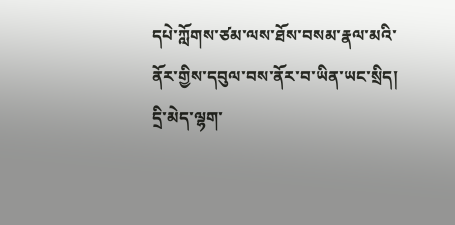དཔེ་ཀློགས་ཙམ་ལས་ཐོས་བསམ་རྣལ་མའི་ནོར་གྱིས་དབུལ་བས་ནོར་བ་ཡིན་ཡང་སྲིད།
དྲི་མེད་ལྷག་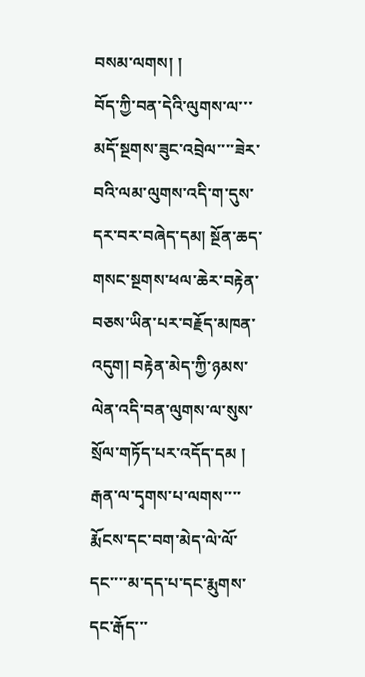བསམ་ལགས། །
བོད་ཀྱི་བན་དེའི་ལུགས་ལ་་་མདོ་སྔགས་ཟུང་འབྲེལ་་་་ཟེར་བའི་ལམ་ལུགས་འདི་ག་དུས་དར་བར་བཞེད་དམ། སྔོན་ཆད་གསང་སྔགས་ཕལ་ཆེར་བརྟེན་བཅས་ཡིན་པར་བརྗོད་མཁན་འདུག། བརྟེན་མེད་ཀྱི་ཉམས་ལེན་འདི་བན་ལུགས་ལ་སུས་སྲོལ་གཏོད་པར་འདོད་དམ །
རྒན་ལ་དྭགས་པ་ལགས་་་་རྨོངས་དང་བག་མེད་ལེ་ལོ་དང་་་་མ་དད་པ་དང་རྨུགས་དང་རྒོད་་་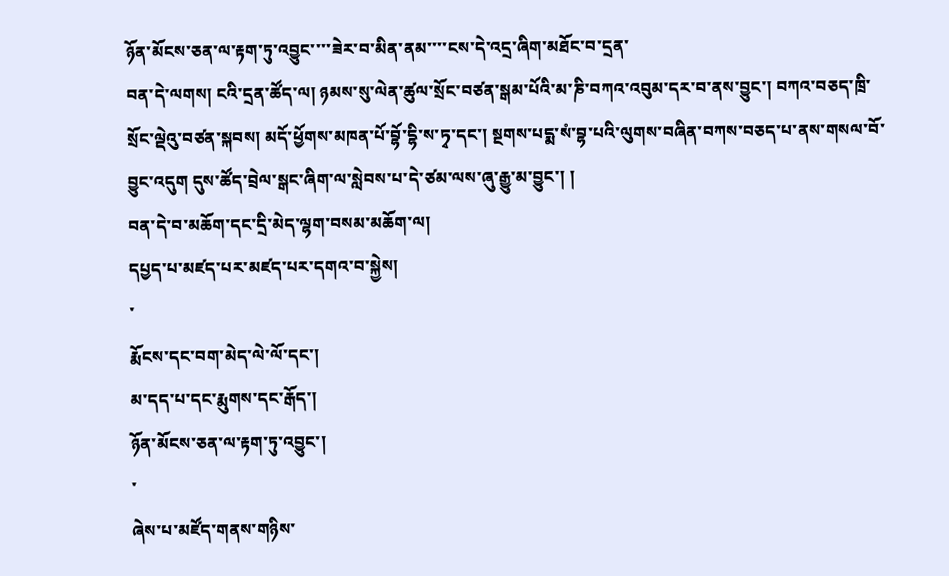ཉོན་མོངས་ཅན་ལ་རྟག་ཏུ་འབྱུང་་་་ཟེར་བ་མིན་ནམ་་་་ངས་དེ་འདྲ་ཞིག་མཐོང་བ་དྲན་
བན་དེ་ལགས། ངའི་དྲན་ཚོད་ལ། ཉམས་སུ་ལེན་ཚུལ་སྲོང་བཙན་སྒམ་པོའི་མ་ཎི་བཀའ་འབུམ་དར་བ་ནས་བྱུང་། བཀའ་བཅད་ཁྲི་སྲོང་ལྡེའུ་བཙན་སྐབས། མདོ་ཕྱོགས་མཁན་པོ་བྷོ་དྷི་ས་ཏྭ་དང་། སྔགས་པདྨ་སཾ་བྷ་པའི་ལུགས་བཞིན་བཀས་བཅད་པ་ནས་གསལ་བོ་བྱུང་འདུག དུས་ཚོད་བྲེལ་སྒང་ཞིག་ལ་སླེབས་པ་དེ་ཙམ་ལས་ཞུ་རྒྱུ་མ་བྱུང་། །
བན་དེ་བ་མཆོག་དང་དྲི་མེད་ལྷག་བསམ་མཆོག་ལ།
དཔྱད་པ་མཛད་པར་མཛད་པར་དགའ་བ་སྐྱེས།
་
རྨོངས་དང་བག་མེད་ལེ་ལོ་དང་།
མ་དད་པ་དང་རྨུགས་དང་རྒོད་།
ཉོན་མོངས་ཅན་ལ་རྟག་ཏུ་འབྱུང་།
་
ཞེས་པ་མཛོད་གནས་གཉིས་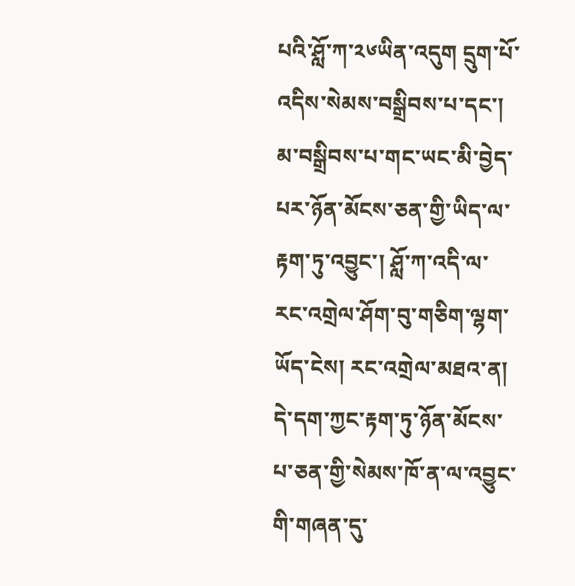པའི་ཤློ་ཀ་༢༦ཡིན་འདུག དྲུག་པོ་འདིས་སེམས་བསྒྲིབས་པ་དང་། མ་བསྒྲིབས་པ་གང་ཡང་མི་བྱེད་པར་ཉོན་མོངས་ཅན་གྱི་ཡིད་ལ་རྟག་ཏུ་འབྱུང་། ཤློ་ཀ་འདི་ལ་རང་འགྲེལ་ཤོག་བུ་གཅིག་ལྷག་ཡོད་ངེས། རང་འགྲེལ་མཐའ་ན། དེ་དག་ཀྱང་རྟག་ཏུ་ཉོན་མོངས་པ་ཅན་གྱི་སེམས་ཁོ་ན་ལ་འབྱུང་གི་གཞན་དུ་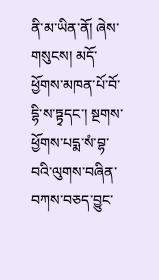ནི་མ་ཡིན་ནོ། ཞེས་གསུངས། མདོ་ཕྱོགས་མཁན་པོ་བོ་དྷི་ས་ཏྟྭདང་། སྔགས་ཕྱོགས་པདྨ་སཾ་བྷ་བའི་ལུགས་བཞིན་བཀས་བཅད་བྱུང་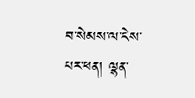བ་སེམས་ལ་ངེས་པར་ཕན། ལྷན་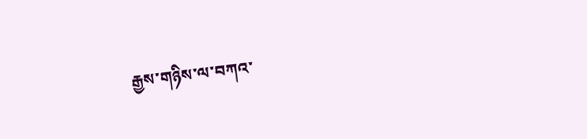རྒྱས་གཉིས་ལ་བཀའ་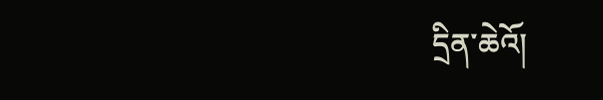དྲིན་ཆེའོ།